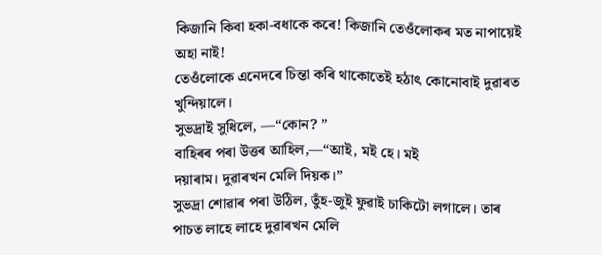কিজানি কিবা হকা-বধাকে কৰে! কিজানি তেওঁলোকৰ মত নাপায়েই অহা নাই!
তেওঁলোকে এনেদৰে চিন্তা কৰি থাকোতেই হঠাৎ কোনোবাই দুৱাৰত খুন্দিয়ালে।
সুভদ্ৰাই সুধিলে, —“কোন? ”
বাহিৰৰ পৰা উত্তৰ আহিল,—“আই, মই হে। মই
দয়াৰাম। দুৱাৰখন মেলি দিয়ক।”
সুভদ্ৰা শোৱাৰ পৰা উঠিল, তুঁহ-জুই ফুৱাই চাকিটো লগালে। তাৰ পাচত লাহে লাহে দুৱাৰখন মেলি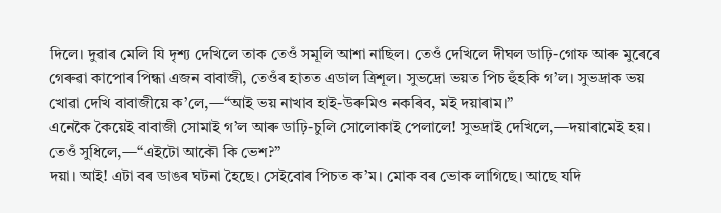দিলে। দুৱাৰ মেলি যি দৃশ্য দেখিলে তাক তেওঁ সমূলি আশা নাছিল। তেওঁ দেখিলে দীঘল ডাঢ়ি-গোফ আৰু মুৰেৰে গেৰুৱা কাপোৰ পিন্ধা এজন বাবাজী, তেওঁৰ হাতত এডাল ত্ৰিশূল। সুভদ্ৰো ভয়ত পিচ হুঁহকি গ’ল। সুভদ্ৰাক ভয় খোৱা দেখি বাবাজীয়ে ক’লে,—“আই ভয় নাখাব হাই-উৰুমিও নকৰিব, মই দয়াৰাম।”
এনেকৈ কৈয়েই বাবাজী সোমাই গ’ল আৰু ডাঢ়ি-চুলি সোলোকাই পেলালে! সুভদ্ৰাই দেখিলে,—দয়াৰামেই হয়। তেওঁ সুধিলে,—“এইটো আকৌ কি ভেশ?”
দয়া। আই! এটা বৰ ডাঙৰ ঘটনা হৈছে। সেইবোৰ পিচত ক’ম। মোক বৰ ভোক লাগিছে। আছে যদি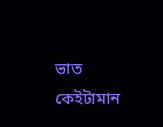ভাত কেইটামান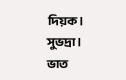দিয়ক।
সুভদ্ৰা। ভাত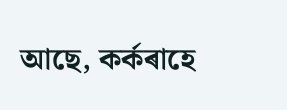আছে, কৰ্কৰাহে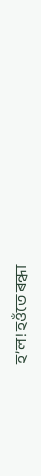হ’ল! হওঁতে ৰন্ধা